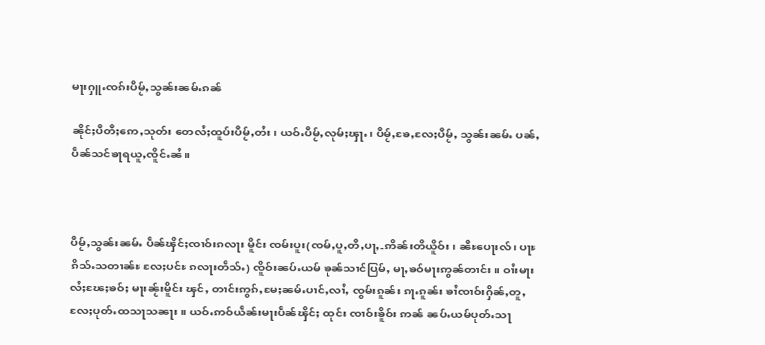မႃးႁူႉၸၵ်းပီမႂ်ႇသွၼ်းၼမ်ႉၵၼ်

ၼိုင်ႈပီတီႈဢေႇသုတ်း တေလႆႈထူပ်းပီမႂ်ႇတႆး၊ ယဝ်ႉပီမႂ်ႇလုမ်ႈၾႃႉ၊ ပီမႂ်ႇၶႄႇလႄႈပီမႂ်ႇ သွၼ်းၼမ်ႉ ပၼ်ႇပဵၼ်သင်ၶႃရယူႇၸိူင်ႉၼႆ။



ပီမႂ်ႇသွၼ်းၼမ်ႉ ပဵၼ်ၾိင်ႈၸၢဝ်းၵလႃး မိူင်း ၸမ်းပူး(ၸမ်ႇပူႇတီႇပႃႇ-ဢိၼ်းတိယိူဝ်း၊ ၼီႊပေႃးလ်၊ ပႃႊၵိသ်ႉသတၢၼ်ႊ လႄႈပင်ႊ ၵလႃးတဵသ်ႉ) ၸိူဝ်းၼပ်ႉယမ် ၶုၼ်သၢင်ပြမ်ႇ မႃႇၶဝ်မႃးဢွၼ်တၢင်း။ ဝၢႆးမႃး လႆႈၽႄႈၶဝ်ႈ မႃးၼႂ်းမိူင်း ၾင်ႇ တၢင်းဢွၵ်ႇမႄႈၼမ်ႉပၢင်ႇလၢႆႇ ၸွမ်းၵူၼ်း ၵႃႉၵူၼ်း ၶၢႆၸၢဝ်းႁိၼ်ႇတူႇ လႄႈပုတ်ႉထသႃသၼႃး။ ယဝ်ႉဢဝ်ယဵၼ်းမႃးပဵၼ်ၾိင်ႈ ထုင်း ၸၢဝ်းၶိူဝ်း ဢၼ် ၼပ်ႉယမ်ပုတ်ႉသႃ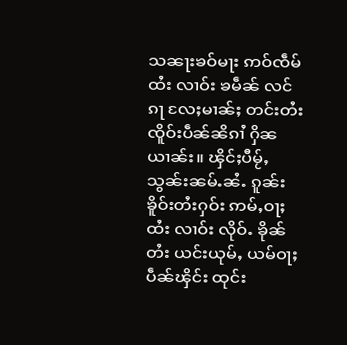သၼႃးၶဝ်မႃး ဢဝ်ၸဵမ်ထႆး လၢဝ်း ၶမဵၼ် လင်ၵႃ လႄႈမၢၼ်ႈ တင်းတႆးၸိူဝ်းပဵၼ်ၼိၵၢႆ ႁိၼယၢၼ်း။ ၾိင်ႈပီမႂ်ႇသွၼ်းၼမ်ႉၼႆႉ ၵူၼ်းၶိူဝ်းတႆးႁဝ်း ဢမ်ႇဝႃႈထႆး လၢဝ်း လိုဝ်ႉ ၶိုၼ်တႆး ယင်းယုမ်ႇ ယမ်ဝႃႈပဵၼ်ၾိင်း ထုင်း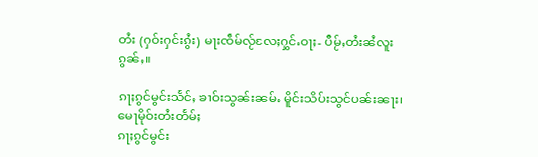တႆး (ႁဝ်းႁင်းၵွႆး) မႃးၸဵမ်လႂ်လႄႈႁွင်ႉဝႃႈ- ပီမႂ်ႇတႆးၼႆလူးၵွၼ်ႇ။

ၵႃႈၵွင်မွင်းသႅင်ႇ ၶၢဝ်းသွၼ်းၼမ်ႉ မိူင်းသိပ်းသွင်ပၼ်းၼႃး၊ မေႃမိုဝ်းတႆးတႅမ်ႈ
ၵႃႈၵွင်မွင်း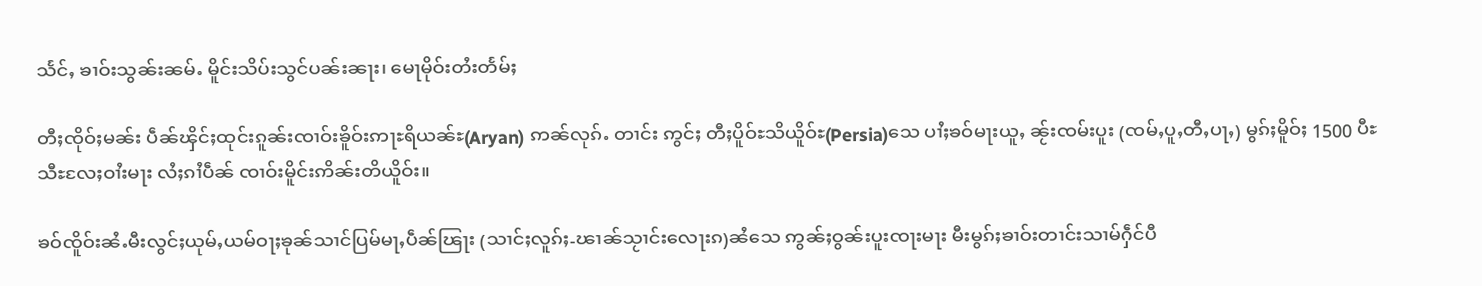သႅင်ႇ ၶၢဝ်းသွၼ်းၼမ်ႉ မိူင်းသိပ်းသွင်ပၼ်းၼႃး၊ မေႃမိုဝ်းတႆးတႅမ်ႈ

တီႈၸိုဝ်ႈမၼ်း ပဵၼ်ၾိင်ႈထုင်းၵူၼ်းၸၢဝ်းၶိူဝ်းဢႃႊရိယၼ်ႊ(Aryan) ဢၼ်လုၵ်ႉ တၢင်း ဢွင်ႈ တီႈပိူဝ်ႊသိယိူဝ်ႊ(Persia)သေ ပၢႆႈၶဝ်မႃးယူႇ ၼႂ်းၸမ်းပူး (ၸမ်ႇပူႇတီႇပႃႇ) မွၵ်ႈမိူဝ်ႈ 1500 ပီႊသီႊလႄႈဝၢႆးမႃး လႆႈၵၢႆပဵၼ် ၸၢဝ်းမိူင်းဢိၼ်းတိယိူဝ်း။

ၶဝ်ၸိူဝ်းၼႆႉမီးလွင်ႈယုမ်ႇယမ်ဝႃႈၶုၼ်သၢင်ပြမ်မႃႇပဵၼ်ၽြႃး (သၢင်ႈလူၵ်ႈ-ၽၢၼ်သႂၢင်းလေႃးၵ)ၼႆသေ ဢွၼ်ႈဝွၼ်းပူးၸႃးမႃး မီးမွၵ်ႈၶၢဝ်းတၢင်းသၢမ်ႁဵင်ပီ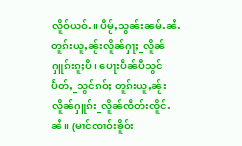လိူဝ်ယဝ်ႉ။ ပီမႂ်ႇသွၼ်းၼမ်ႉၼႆႉ တူၵ်းယူႇၼႂ်းလိူၼ်ႁႃႈ_လိူၼ်ႁူၵ်းၵူႈပီ၊ ပေႃးပဵၼ်ပီသွင်ပႅတ်ႇ_သွင်ၵဝ်ႈ တူၵ်းယူႇၼႂ်း လိူၼ်ႁူၵ်း_လိူၼ်ၸဵတ်းၸိူင်ႉၼႆ။ (မၢင်ၸၢဝ်းၶိူဝ်း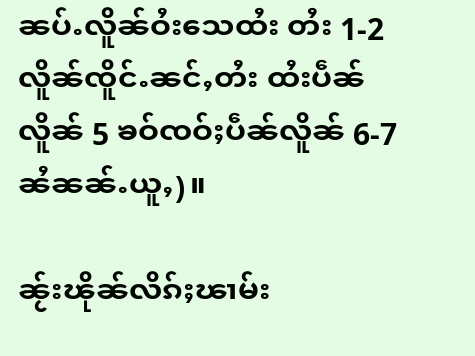ၼပ်ႉလိူၼ်ဝႆးသေထႆး တႆး 1-2 လိူၼ်ၸိူင်ႉၼင်ႇတႆး ထႆးပဵၼ်လိူၼ် 5 ၶဝ်ၸဝ်ႈပဵၼ်လိူၼ် 6-7 ၼႆၼၼ်ႉယူႇ)။

ၼႂ်းၽိုၼ်လိၵ်ႈၽၢမ်း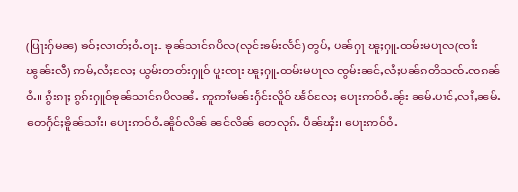(ပြႃးႁ်မၼ) ၶဝ်ႈလၢတ်ႈဝႆႉဝႃႈ- ၶုၼ်သၢင်ၵပိလ(လုင်းၶမ်းလႅင်) တွပ်ႇ ပၼ်ႁႃ ၽူႈႁူႉထမ်းမပႃလ(ၸၢႆးၽွၼ်းလီ) ဢမ်ႇလႆႈလႄႈ ယွမ်းတတ်းႁူဝ် ပူးၸႃး ၽူႈႁူႉထမ်းမပႃလ ၸွမ်းၼင်ႇလႆႈပၼ်ၵတိသၸ်ႉၸၵၼ်ဝႆႉ။ ၵွႆးၵႃႈ ၵွၵ်းႁူဝ်ၶုၼ်သၢင်ၵပိလၼႆႉ ဢူဢၢႆမၼ်းႁႅင်းလိူဝ် ၽႅဝ်လႄႈ ပေႃးဢဝ်ဝႆႉၼႂ်း ၼမ်ႉပၢင်ႇလၢႆႇၼမ်ႉတေႁႅင်ႈၶိူၼ်သၢႆး၊ ပေႃးဢဝ်ဝႆႉၼိူဝ်လိၼ် ၼင်လိၼ် တေလုၵ်ႉ ပဵၼ်ၾႆး၊ ပေႃးဢဝ်ဝႆႉ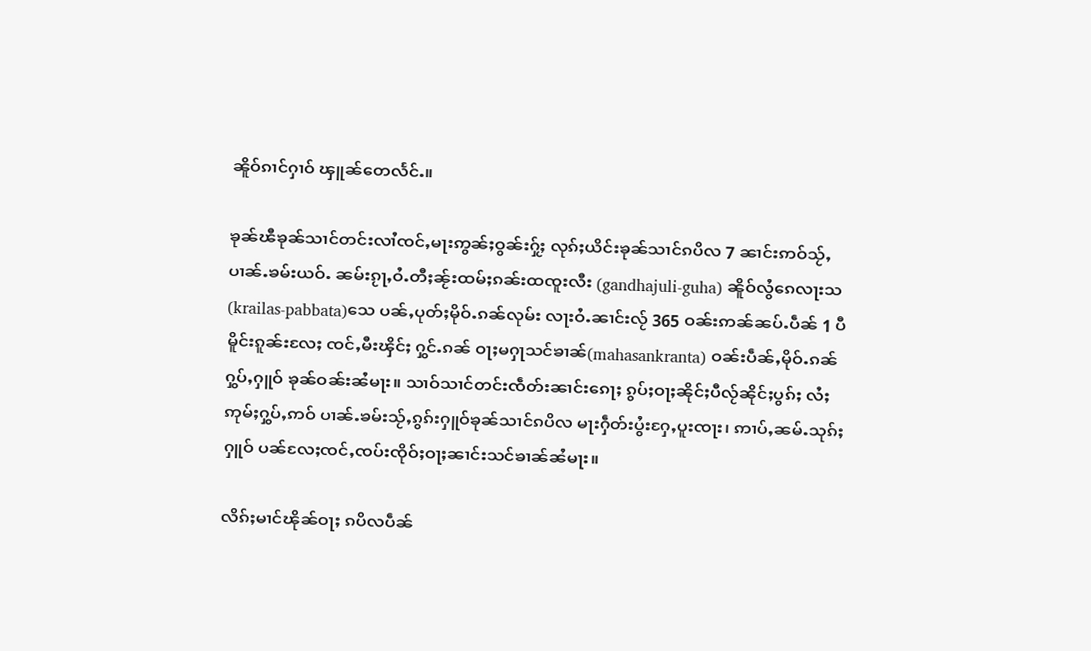ၼိူဝ်ၵၢင်ႁၢဝ် ၾူၼ်တေလႅင်ႉ။

ၶုၼ်ၽီၶုၼ်သၢင်တင်းလၢႆၸင်ႇမႃးဢွၼ်ႈဝွၼ်းႁႂ်ႈ လုၵ်ႈယိင်းၶုၼ်သၢင်ၵပိလ 7 ၼၢင်းဢဝ်သႂ်ႇပၢၼ်ႉၶမ်းယဝ်ႉ ၼမ်းၵႂႃႇဝႆႉတီႈၼႂ်းထမ်ႈၵၼ်းထၸူးလီး (gandhajuli-guha) ၼိူဝ်လွႆၵေလႃးသ(krailas-pabbata)သေ ပၼ်ႇပုတ်ႈမိုဝ်ႉၵၼ်လုမ်း လႃးဝႆႉၼၢင်းလႂ် 365 ဝၼ်းဢၼ်ၼပ်ႉပဵၼ် 1 ပီမိူင်းၵူၼ်းလႄႈ ၸင်ႇမီးၾိင်ႈ ႁွင်ႉၵၼ် ဝႃႈမႁႃသင်ၶၢၼ်(mahasankranta) ဝၼ်းပဵၼ်ႇမိုဝ်ႉၵၼ်ႁွပ်ႇႁူဝ် ၶုၼ်ဝၼ်းၼႆမႃး။ သၢဝ်သၢင်တင်းၸဵတ်းၼၢင်းၵေႃႈ ၵွပ်ႈဝႃႈၼိုင်ႈပီလႂ်ၼိုင်ႈပွၵ်ႈ လႆႈဢုမ်ႈႁွပ်ႇဢဝ် ပၢၼ်ႉၶမ်းသႂ်ႇၵွၵ်းႁူဝ်ၶုၼ်သၢင်ၵပိလ မႃးႁဵတ်းပွႆးႁႄႇပူးၸႃး၊ ဢၢပ်ႇၼမ်ႉသုၵ်ႈႁူဝ် ပၼ်လႄႈၸင်ႇၸပ်းၸိုဝ်ႈဝႃႈၼၢင်းသင်ၶၢၼ်ၼႆမႃး။

လိၵ်ႈမၢင်ၽိုၼ်ဝႃႈ ၵပိလပဵၼ်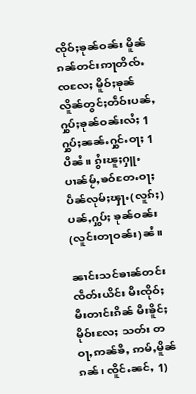ၸိုဝ်ႈၶုၼ်ဝၼ်း မိူၼ်ၵၼ်တင်းဢႃတိၸ်ႉၸလႄႈ မိူဝ်ႈၶုၼ်လိူၼ်တွင်ႈတဵဝ်းပၼ်ႇႁွပ်ႈၶုၼ်ဝၼ်းလႆႈ 1 ႁွပ်ႈၼၼ်ႉႁွင်ႉဝႃႈ 1 ပီၼႆ။ ၵွႆးၽူႈႁူႉပၢၼ်မႂ်ႇၶဝ်တႄႉဝႃႈ ပဵၼ်လုမ်ႈၾႃႉ(လူၵ်ႈ)ပၼ်ႇႁွပ်ႈ ၶုၼ်ဝၼ်း(လူင်းတႃဝၼ်း)ၼႆ။

ၼၢင်းသင်ၶၢၼ်တင်းၸဵတ်းယိင်း မီးၸိုဝ်ႈ မီးတၢင်းၵိၼ် မီးၶိူင်ႈမိုဝ်းလႄႈ သတ်း တဝႃႇဢၼ်ၶီႇ ဢမ်ႇမိူၼ်ၵၼ်၊ ၸိူင်ႉၼင်ႇ 1)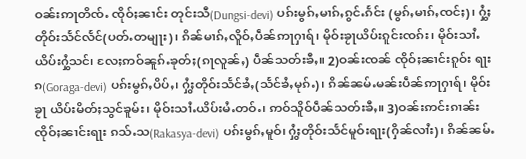ဝၼ်းဢႃတိၸ်ႉ ၸိုဝ်ႈၼၢင်း တုင်းသီ(Dungsi-devi) ပၵ်းမွၵ်ႇမၢၵ်ႇၵွင်ႉၵႅင်း (မွၵ်ႇမၢၵ်ႇၸင်ႈ)၊ ႁွႆႈတိုဝ်းသႅင်လႅင်(ပတ်ႉတမျႃး)၊ ၵိၼ်မၢၵ်ႇလိူဝ်ႇပဵၼ်ဢႃႁၢရ်၊ မိုဝ်းၶႂႃယိပ်းၵူင်းၸၵ်း၊ မိုဝ်းသၢႆႉယိပ်းႁွႆသင်၊ လႄႈဢဝ်ၼူၵ်ႉၶုတ်ႈ(ၵႃလူၼ်ႇ) ပဵၼ်သတ်းၶီႇ။ 2)ဝၼ်းၸၼ် ၸိုဝ်ႈၼၢင်းၵူဝ်း ရႃးၵ(Goraga-devi) ပၵ်းမွၵ်ႇပိပ်ႇ၊ ႁွႆႈတိုဝ်းသႅင်ၶႆႇ(သႅင်ၶႆႇမုၵ်ႉ)၊ ၵိၼ်ၼမ်ႉမၼ်းပဵၼ်ဢႃႁၢရ်၊ မိုဝ်းၶႂႃ ယိပ်းမိတ်ႈသွင်ၶူမ်း၊ မိုဝ်းသၢႆႉယိပ်းမႆႉတဝ်ႉ၊ ဢဝ်သိူဝ်ပဵၼ်သတ်းၶီႇ။ 3)ဝၼ်းဢင်းၵၢၼ်း ၸိုဝ်ႈၼၢင်းရႃး ၵသ်ႉသ(Rakasya-devi) ပၵ်းမွၵ်ႇမူဝ်၊ ႁွႆႈတိုဝ်းသႅင်မူဝ်းရႃး(ႁိၼ်လၢႆး)၊ ၵိၼ်ၼမ်ႉ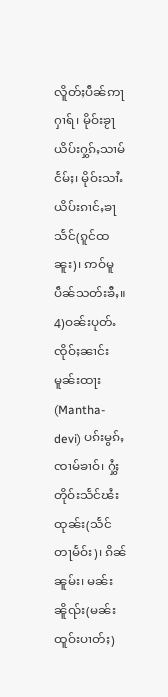လိူတ်ႈပဵၼ်ဢႃႁၢရ်၊ မိုဝ်းၶႂႃယိပ်းႁွၵ်ႇသၢမ်ငႅမ်ႈ၊ မိုဝ်းသၢႆႉယိပ်းၵၢင်ႇၶႃသႅင်(ၵူင်ထၼူး)၊ ဢဝ်မူပဵၼ်သတ်းၶီႇ။ 4)ဝၼ်းပုတ်ႉ ၸိုဝ်ႈၼၢင်းမူၼ်းထႃး(Mantha-devi) ပၵ်းမွၵ်ႇၸၢမ်ၶၢဝ်၊ ႁွႆႈတိုဝ်းသႅင်ၽႆးထုၼ်း(သႅင်တႃမႅဝ်း)၊ ၵိၼ် ၼူမ်း၊ မၼ်းၼိူၺ်း(မၼ်းထူဝ်းပၢတ်ႈ)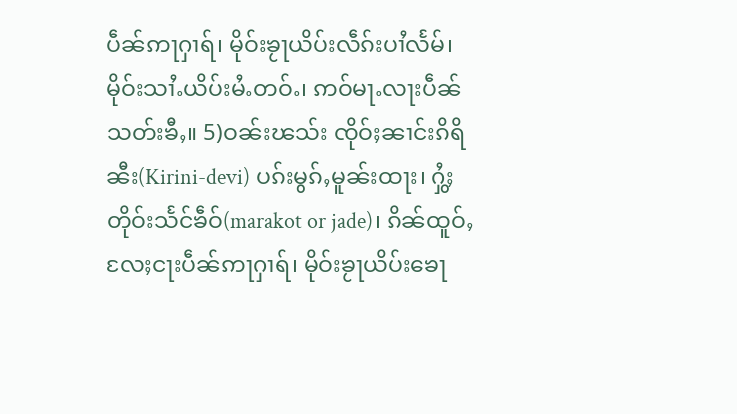ပဵၼ်ဢႃႁၢရ်၊ မိုဝ်းၶႂႃယိပ်းလဵၵ်းပၢႆလႅမ်၊ မိုဝ်းသၢႆႉယိပ်းမႆႉတဝ်ႉ၊ ဢဝ်မႃႉလႃးပဵၼ်သတ်းၶီႇ။ 5)ဝၼ်းၽသ်း ၸိုဝ်ႈၼၢင်းၵိရိၼီး(Kirini-devi) ပၵ်းမွၵ်ႇမူၼ်းထႃး၊ ႁွႆႈ တိုဝ်းသႅင်ၶဵဝ်(marakot or jade)၊ ၵိၼ်ထူဝ်ႇလႄႈငႃးပဵၼ်ဢႃႁၢရ်၊ မိုဝ်းၶႂႃယိပ်းၶေႃ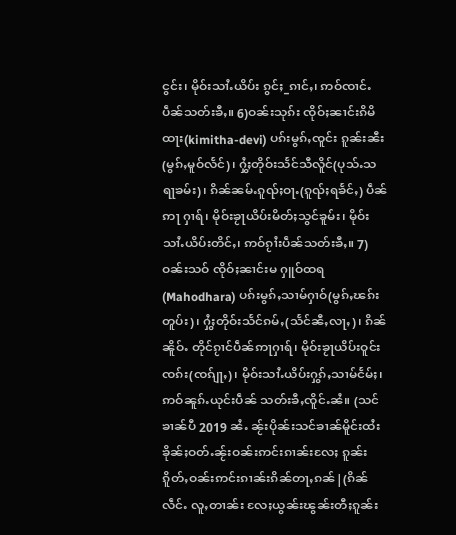ငွင်း၊ မိုဝ်းသၢႆႉယိပ်း ၵွင်ႈ_ၵၢင်ႇ၊ ဢဝ်ၸၢင်ႉပဵၼ်သတ်းၶီႇ။ 6)ဝၼ်းသုၵ်း ၸိုဝ်ႈၼၢင်းၵိမိထႃး(kimitha-devi) ပၵ်းမွၵ်ႇၸူင်း ၵူၼ်းၼီး(မွၵ်ႇမူဝ်လႅင်)၊ ႁွႆႈတိုဝ်းသႅင်သီလိူင်(ပုသ်ႉသရႃၶမ်း)၊ ၵိၼ်ၼမ်ႉၵူၺ်ႈဝႃႉ(ၵူၺ်ႈရၶႅင်ႇ) ပဵၼ်ဢႃ ႁၢရ်၊ မိုဝ်းၶႂႃယိပ်းမိတ်ႈသွင်ၶူမ်း၊ မိုဝ်းသၢႆႉယိပ်းတိင်ႇ၊ ဢဝ်ၵႂၢႆးပဵၼ်သတ်းၶီႇ။ 7)ဝၼ်းသဝ် ၸိုဝ်ႈၼၢင်းမ ႁူဝ်ထရ(Mahodhara) ပၵ်းမွၵ်ႇသၢမ်ႁၢဝ်(မွၵ်ႇၽၵ်းတူပ်း)၊ ႁွႆႈတိုဝ်းသႅင်ၵမ်ႇ(သႅင်ၼီႇလႃႇ)၊ ၵိၼ်ၼိူဝ်ႉ တိုင်ၵႂၢင်ပဵၼ်ဢႃႁၢရ်၊ မိုဝ်းၶႂႃယိပ်းဝူင်းၸၵ်း(ၸၵ်ျႃႇ)၊ မိုဝ်းသၢႆႉယိပ်းႁွၵ်ႇသၢမ်ငႅမ်ႈ၊ ဢဝ်ၼူၵ်ႉယုင်းပဵၼ် သတ်းၶီႇၸိူင်ႉၼႆ။ (သင်ၶၢၼ်ပီ 2019 ၼႆႉ ၼႂ်းပိုၼ်းသင်ၶၢၼ်မိူင်းထႆး ၶိုၼ်ႈဝတ်ႉၼႂ်းဝၼ်းဢင်းၵၢၼ်းလႄႈ ၵူၼ်းၵိူတ်ႇဝၼ်းဢင်းၵၢၼ်းၵိၼ်တႃႇၵၼ်|(ၵိၼ်လဵင်ႉ လူႇတၢၼ်း လႄႈယွၼ်းၽွၼ်းတီႈၵူၼ်း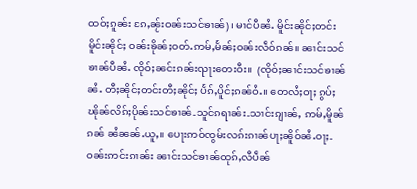ထဝ်ႈၵူၼ်း ၵႄႇၼႂ်းဝၼ်းသင်ၶၢၼ်)၊ မၢင်ပီၼႆႉ မိူင်းၼိုင်ႈတင်းမိူင်းၼိုင်ႈ ဝၼ်းၶိုၼ်ႈဝတ်ႉဢမ်ႇမႅၼ်ႈဝၼ်းလဵဝ်ၵၼ်။ ၼၢင်းသင်ၶၢၼ်ပီၼႆႉ ၸိုဝ်ႈၼင်းၵၼ်းၺႃးတေးဝီး။  (ၸိုဝ်ႈၼၢင်းသင်ၶၢၼ်ၼႆႉ တီႈၼိုင်ႈတင်းတီႈၼိုင်ႈ ပႅၵ်ႇပိူင်ႈၵၼ်ဝႆႉ။ တေလႆႈဝႃႈ ၵွပ်ႈၽိုၼ်လိၵ်ႈပိုၼ်းသင်ၶၢၼ်-သူင်ၵရၢၼ်း-သၢင်းၵျၢၼ်ႇ ဢမ်ႇမိူၼ်ၵၼ် ၼႆၼၼ်ႉယူႇ။ ပေႃးဢဝ်ၸွမ်းလၵ်းၵၢၼ်ပႃႈၼိူဝ်ၼႆႉဝႃႈ- ဝၼ်းဢင်းၵၢၼ်း ၼၢင်းသင်ၶၢၼ်ထုၵ်ႇလီပဵၼ်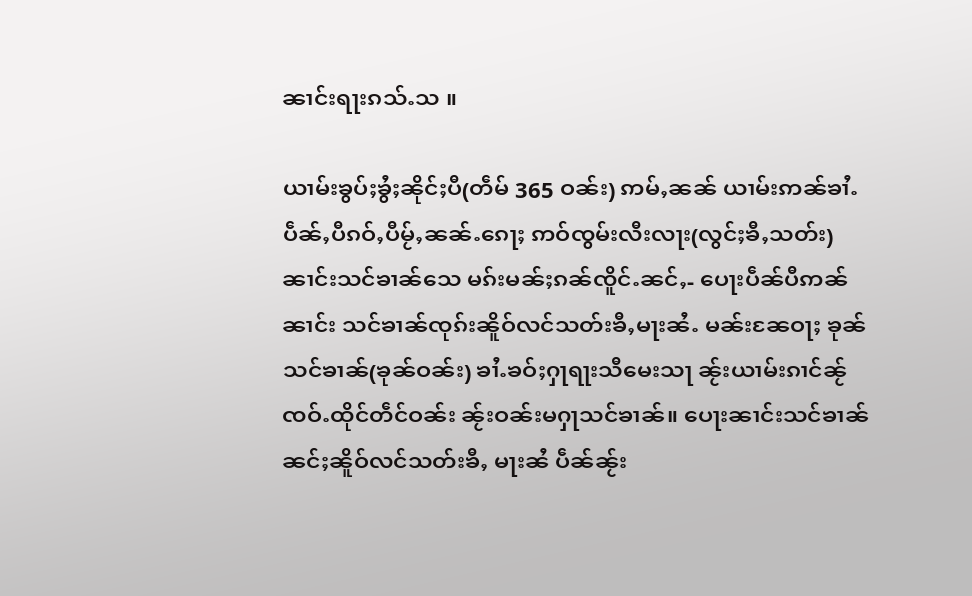ၼၢင်းရႃးၵသ်ႉသ ။

ယၢမ်းၶွပ်ႈၶွႆႈၼိုင်ႈပီ(တဵမ် 365 ဝၼ်း) ဢမ်ႇၼၼ် ယၢမ်းဢၼ်ၶၢႆႉပဵၼ်ႇပီၵဝ်ႇပီမႂ်ႇၼၼ်ႉၵေႃႈ ဢဝ်ၸွမ်းလီးလႃး(လွင်ႈၶီႇသတ်း)ၼၢင်းသင်ၶၢၼ်သေ မၵ်းမၼ်ႈၵၼ်ၸိူင်ႉၼင်ႇ- ပေႃးပဵၼ်ပီဢၼ်ၼၢင်း သင်ၶၢၼ်ၸုၵ်းၼိူဝ်လင်သတ်းၶီႇမႃးၼႆႉ မၼ်းၼႄဝႃႈ ၶုၼ်သင်ၶၢၼ်(ၶုၼ်ဝၼ်း) ၶၢႆႉၶဝ်ႈႁႃရႃးသီမေးသႃ ၼႂ်းယၢမ်းၵၢင်ၼႂ်ၸဝ်ႉထိုင်တဵင်ဝၼ်း ၼႂ်းဝၼ်းမႁႃသင်ၶၢၼ်။ ပေႃးၼၢင်းသင်ၶၢၼ်ၼင်ႈၼိူဝ်လင်သတ်းၶီႇ မႃးၼႆ ပဵၼ်ၼႂ်း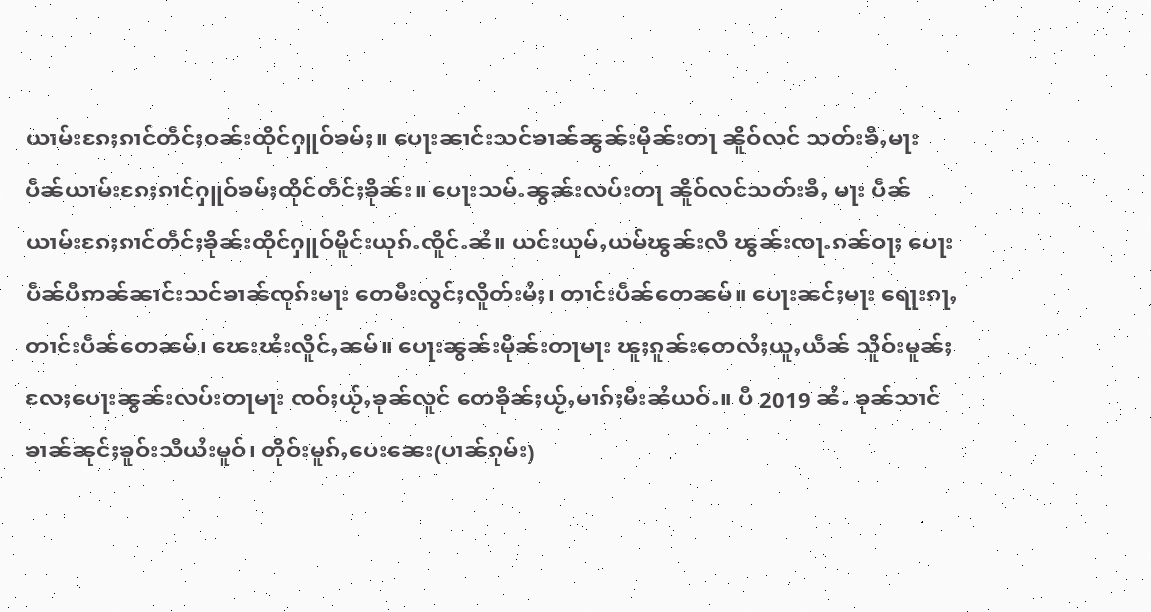ယၢမ်းၵႄႈၵၢင်တဵင်ႈဝၼ်းထိုင်ႁူဝ်ၶမ်ႈ။ ပေႃးၼၢင်းသင်ၶၢၼ်ၼွၼ်းမိုၼ်းတႃ ၼိူဝ်လင် သတ်းၶီႇမႃး ပဵၼ်ယၢမ်းၵႄႈၵၢင်ႁူဝ်ၶမ်ႈထိုင်တဵင်ႈၶိုၼ်း။ ပေႃးသမ်ႉၼွၼ်းလပ်းတႃ ၼိူဝ်လင်သတ်းၶီႇ မႃး ပဵၼ်ယၢမ်းၵႄႈၵၢင်တဵင်ႈၶိုၼ်းထိုင်ႁူဝ်မိူင်းယုၵ်ႉၸိူင်ႉၼႆ။ ယင်းယုမ်ႇယမ်ၽွၼ်းလီ ၽွၼ်းၸႃႉၵၼ်ဝႃႈ ပေႃးပဵၼ်ပီဢၼ်ၼၢင်းသင်ၶၢၼ်ၸုၵ်းမႃး တေမီးလွင်ႈလိူတ်းမႆႈ၊ တၢင်းပဵၼ်တေၼမ်။ ပေႃးၼင်ႈမႃး ရေႃးၵႃႇတၢင်းပဵၼ်တေၼမ်၊ ၽေးၽႆးလိူင်ႇၼမ်။ ပေႃးၼွၼ်းမိုၼ်းတႃမႃး ၽူႈၵူၼ်းတေလႆႈယူႇယဵၼ် သိူဝ်းမူၼ်ႈ လႄႈပေႃးၼွၼ်းလပ်းတႃမႃး ၸဝ်ႈယႂ်ႇၶုၼ်လူင် တေၶိုၼ်ႈယႂ်ႇမၢၵ်ႈမီးၼႆယဝ်ႉ။ ပီ 2019 ၼႆႉ ၶုၼ်သၢင်ၶၢၼ်ၼုင်ႈၶူဝ်းသီယႆးမူဝ်၊ တိုဝ်းမူၵ်ႇပေးၼေး(ပၢၼ်ၵုမ်း)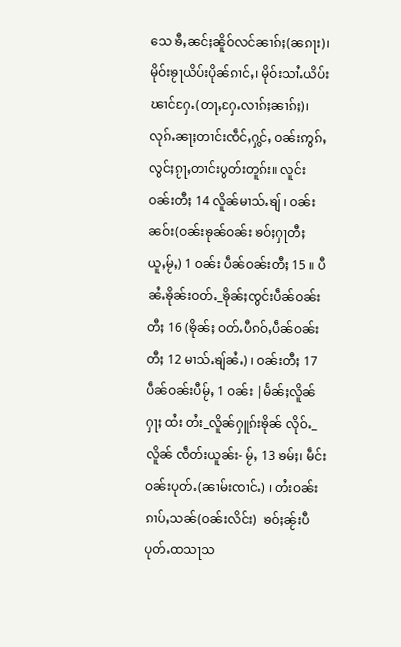သေ ၶီႇၼင်ႈၼိူဝ်လင်ၼၢၵ်ႈ(ၼၵႃး)၊ မိုဝ်းၶႂႃယိပ်းပိုၼ်ၵၢင်ႇ၊ မိုဝ်းသၢႆႉယိပ်းၽၢင်ႁႄႉ(တႃႇႁႄႉလၢၵ်ႈၼၢၵ်ႈ)၊ လုၵ်ႉၼႃႈတၢင်းၸဵင်ႇႁွင်ႇ ဝၼ်းဢွၵ်ႇ လွင်ႈၵႂႃႇတၢင်းပွတ်းတူၵ်း။ လူင်းဝၼ်းတီႈ 14 လိူၼ်မၢသ်ႉၶျ် ၊ ဝၼ်းၼဝ်း(ဝၼ်းၶုၼ်ဝၼ်း ၶဝ်ႈႁႃတီႈယူႇမႂ်ႇ) 1 ဝၼ်း ပဵၼ်ဝၼ်းတီႈ 15 ။ ပီၼႆႉၶိုၼ်းဝတ်ႉ_ၶိုၼ်ႈၸွင်းပဵၼ်ဝၼ်းတီႈ 16 (ၶိုၼ်ႈ ဝတ်ႉပီၵဝ်ႇပဵၼ်ဝၼ်းတီႈ 12 မၢသ်ႉၶျ်ၼႆႉ) ၊ ဝၼ်းတီႈ 17 ပဵၼ်ဝၼ်းပီမႂ်ႇ 1 ဝၼ်း |မႅၼ်ႈလိူၼ်ႁႃႈ ထႆး တႆး_လိူၼ်ႁူၵ်းၶိုၼ် လိုဝ်ႉ_လိူၼ် ၸဵတ်းယူၼ်း- မႂ်ႇ 13 ၶမ်ႈ၊ မဵင်းဝၼ်းပုတ်ႉ(ၼၢမ်းၸၢင်ႉ) ၊ တႆးဝၼ်း ၵၢပ်ႇသၼ်(ဝၼ်းလိင်း)  ၶဝ်ႈၼႂ်းပီ ပုတ်ႉထသႃသ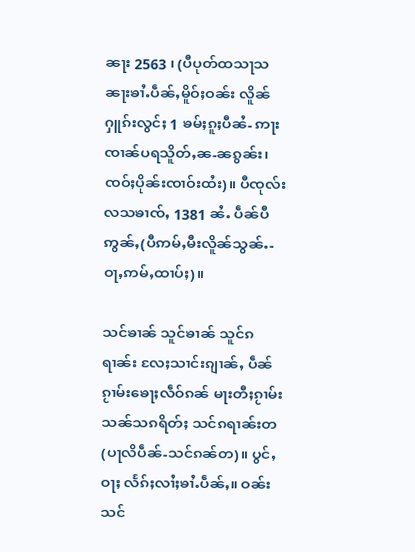ၼႃး 2563 ၊ (ပီပုတ်ထသႃသၼႃးၶၢႆႉပဵၼ်ႇမိူဝ်ႈဝၼ်း လိူၼ်ႁူၵ်းလွင်ႈ 1 ၶမ်ႈၵူႈပီၼႆ- ဢႃးၸၢၼ်ပရသိူတ်ႇၼ-ၼၵွၼ်း၊ ၸဝ်ႈပိုၼ်းၸၢဝ်းထႆး)။ ပီၸုလ်း လသၶၢၸ်ႇ 1381 ၼႆႉ ပဵၼ်ပီဢွၼ်ႇ(ပီဢမ်ႇမီးလိူၼ်သွၼ်ႉ-ဝႃႇဢမ်ႇထၢပ်ႈ)။

သင်ၶၢၼ် သူင်ၶၢၼ် သူင်ၵရၢၼ်း လႄႈသၢင်းၵျၢၼ်ႇ ပဵၼ်ၵႂၢမ်းၶေႃႈလဵဝ်ၵၼ် မႃးတီႈၵႂၢမ်း သၼ်သၵရိတ်ႈ သင်ၵရၢၼ်းတ(ပႃလိပဵၼ်-သင်ၵၼ်တ)။ ပွင်ႇဝႃႈ လႅၵ်ႈလၢႆႈၶၢႆႉပဵၼ်ႇ။ ဝၼ်းသင်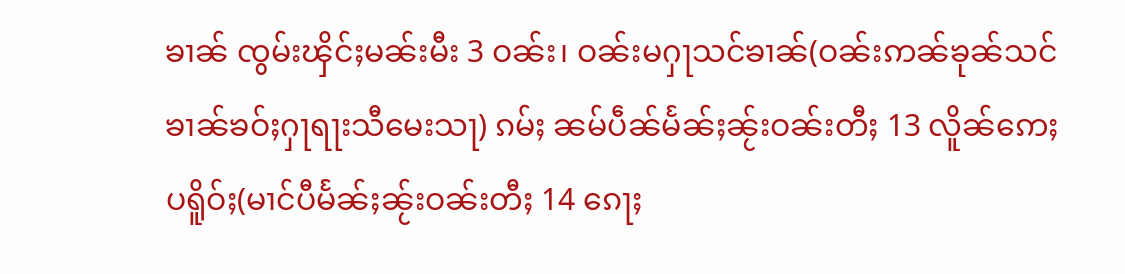ၶၢၼ် ၸွမ်းၾိင်ႈမၼ်းမီး 3 ဝၼ်း၊ ဝၼ်းမႁႃသင်ၶၢၼ်(ဝၼ်းဢၼ်ၶုၼ်သင်ၶၢၼ်ၶဝ်ႈႁႃရႃးသီမေးသႃ) ၵမ်ႈ ၼမ်ပဵၼ်မႅၼ်ႈၼႂ်းဝၼ်းတီႈ 13 လိူၼ်ဢေႈပရိူဝ်ႈ(မၢင်ပီမႅၼ်ႈၼႂ်းဝၼ်းတီႈ 14 ၵေႃႈ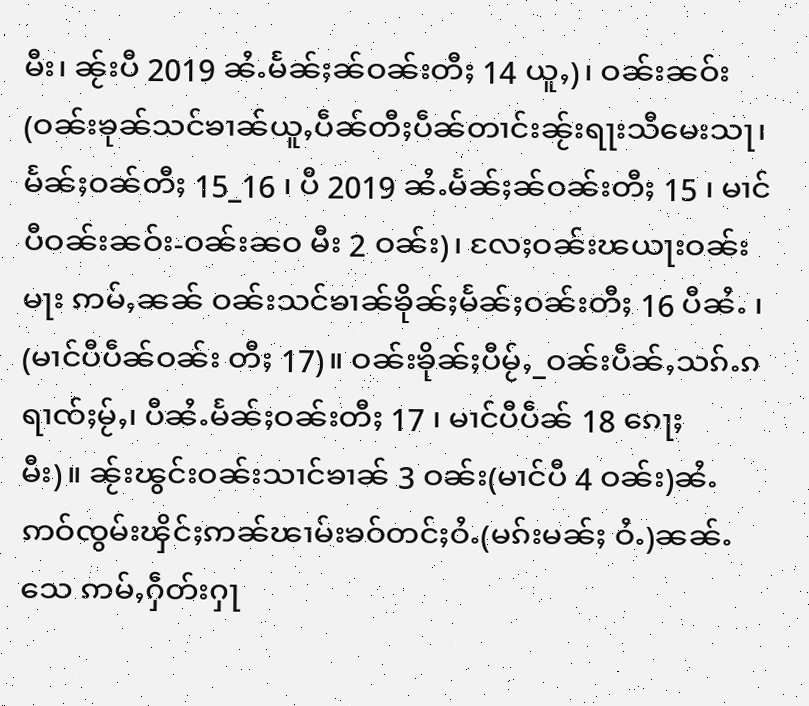မီး၊ ၼႂ်းပီ 2019 ၼႆႉမႅၼ်ႈၼ်ဝၼ်းတီႈ 14 ယူႇ)၊ ဝၼ်းၼဝ်း (ဝၼ်းၶုၼ်သင်ၶၢၼ်ယူႇပဵၼ်တီႈပဵၼ်တၢင်းၼႂ်းရႃးသီမေးသႃ၊ မႅၼ်ႈဝၼ်တီႈ 15_16 ၊ ပီ 2019 ၼႆႉမႅၼ်ႈၼ်ဝၼ်းတီႈ 15 ၊ မၢင်ပီဝၼ်းၼဝ်း-ဝၼ်းၼဝ မီး 2 ဝၼ်း)၊ လႄႈဝၼ်းၽယႃးဝၼ်းမႃး ဢမ်ႇၼၼ် ဝၼ်းသင်ၶၢၼ်ၶိုၼ်ႈမႅၼ်ႈဝၼ်းတီႈ 16 ပီၼႆႉ ၊ (မၢင်ပီပဵၼ်ဝၼ်း တီႈ 17)။ ဝၼ်းၶိုၼ်ႈပီမႂ်ႇ_ဝၼ်းပဵၼ်ႇသၵ်ႉၵရၢၸ်ႈမႂ်ႇ၊ ပီၼႆႉမႅၼ်ႈဝၼ်းတီႈ 17 ၊ မၢင်ပီပဵၼ် 18 ၵေႃႈမီး)။ ၼႂ်းၽွင်းဝၼ်းသၢင်ၶၢၼ် 3 ဝၼ်း(မၢင်ပီ 4 ဝၼ်း)ၼႆႉ ဢဝ်ၸွမ်းၾိင်ႈဢၼ်ၽၢမ်းၶဝ်တင်ႈဝႆႉ(မၵ်းမၼ်ႈ ဝႆႉ)ၼၼ်ႉသေ ဢမ်ႇႁဵတ်းႁႃ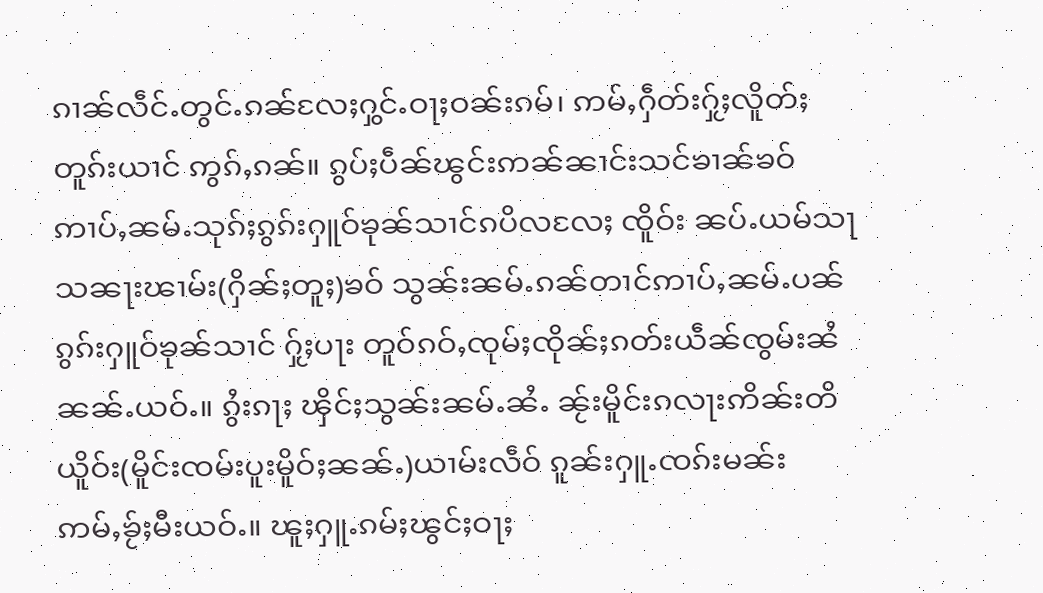ၵၢၼ်လဵင်ႉတွင်ႉၵၼ်လႄႈႁွင်ႉဝႃႈဝၼ်းၵမ်၊ ဢမ်ႇႁဵတ်းႁႂ်ႈလိူတ်ႈ တူၵ်းယၢင် ဢွၵ်ႇၵၼ်။ ၵွပ်ႈပဵၼ်ၽွင်းဢၼ်ၼၢင်းသင်ၶၢၼ်ၶဝ် ဢၢပ်ႇၼမ်ႉသုၵ်ႈၵွၵ်းႁူဝ်ၶုၼ်သၢင်ၵပိလလႄႈ ၸိူဝ်း ၼပ်ႉယမ်သႃသၼႃးၽၢမ်း(ႁိၼ်ႈတူႈ)ၶဝ် သွၼ်းၼမ်ႉၵၼ်တၢင်ဢၢပ်ႇၼမ်ႉပၼ်ၵွၵ်းႁူဝ်ၶုၼ်သၢင် ႁႂ်ႈပႃး တူဝ်ၵဝ်ႇၸုမ်ႈၸိုၼ်ႈၵတ်းယဵၼ်ၸွမ်းၼႆၼၼ်ႉယဝ်ႉ။ ၵွႆးၵႃႈ ၾိင်ႈသွၼ်းၼမ်ႉၼႆႉ ၼႂ်းမိူင်းၵလႃးဢိၼ်းတိ ယိူဝ်း(မိူင်းၸမ်းပူးမိူဝ်ႈၼၼ်ႉ)ယၢမ်းလဵဝ် ၵူၼ်းႁူႉၸၵ်းမၼ်းဢမ်ႇၶႂ်ႈမီးယဝ်ႉ။ ၽူႈႁူႉၵမ်ႈၽွင်ႈဝႃႈ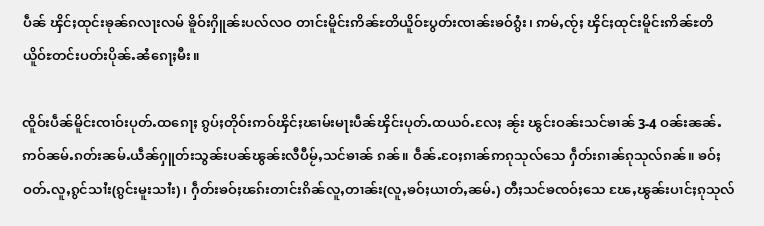ပဵၼ် ၾိင်ႈထုင်းၶုၼ်ၵလႃးလမ် ၶိူဝ်းႁိူၼ်းပလ်လဝ တၢင်းမိူင်းဢိၼ်ႊတိယိူဝ်ႊပွတ်းၸၢၼ်းၶဝ်ၵွႆး၊ ဢမ်ႇၸႂ်ႈ ၾိင်ႈထုင်းမိူင်းဢိၼ်ႊတိယိူဝ်ႊတင်းပတ်းပိုၼ်ႉၼႆၵေႃႈမီး။

ၸိူဝ်းပဵၼ်မိူင်းၸၢဝ်းပုတ်ႉထၵေႃႈ ၵွပ်ႈတိုဝ်းဢဝ်ၾိင်ႈၽၢမ်းမႃးပဵၼ်ၾိင်းပုတ်ႉထယဝ်ႉလႄႈ ၼႂ်း ၽွင်းဝၼ်းသင်ၶၢၼ် 3-4 ဝၼ်းၼၼ်ႉ ဢဝ်ၼမ်ႉၵတ်းၼမ်ႉယဵၼ်ႁူတ်းသွၼ်းပၼ်ၽွၼ်းလီပီမႂ်ႇသင်ၶၢၼ် ၵၼ်။ ဝဵၼ်ႉဝႄႈၵၢၼ်ဢၵုသုလ်သေ ႁဵတ်းၵၢၼ်ၵုသုလ်ၵၼ်။ ၶဝ်ႈဝတ်ႉလူႇၵွင်သၢႆး(ၵွင်းမူးသၢႆး)၊ ႁဵတ်းၶဝ်ႈၽၵ်းတၢင်းၵိၼ်လူႇတၢၼ်း(လူႇၶဝ်ႈယၢတ်ႇၼမ်ႉ) တီႈသင်ၶၸဝ်ႈသေ ၽႄႇၽွၼ်းပၢင်ႈၵုသုလ်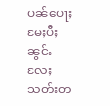ပၼ်ပေႃႈမႄႈပီႈၼွင်ႉလႄႈသတ်းတ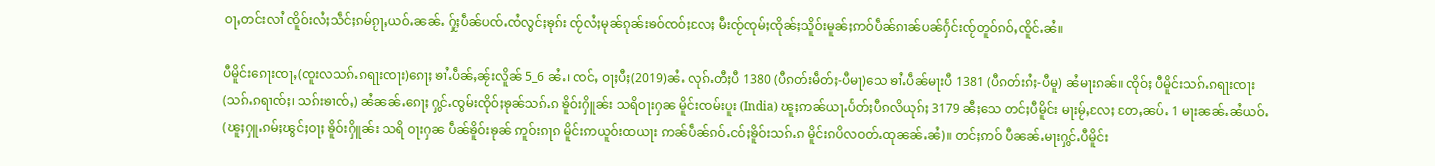ဝႃႇတင်းလၢႆ ၸိူဝ်းလႆႈသဵင်ႈၵမ်ၵႂႃႇယဝ်ႉၼၼ်ႉ ႁႂ်ႈပဵၼ်ပၸ်ႉၸႆလွင်ႈၶုၵ်း ၸႂ်လႆႈမုၼ်ၵုၼ်းၶဝ်ၸဝ်ႈလႄႈ မီးၸႂ်ၸုမ်ႈၸိုၼ်ႈသိူဝ်းမူၼ်ႈဢဝ်ပဵၼ်ၵၢၼ်ပၼ်ႁႅင်းၸႂ်တူဝ်ၵဝ်ႇၸိူင်ႉၼႆ။

ပီမိူင်းၵေႃးၸႃႇ(ၸူးလသၵ်ႉၵရႃးၸႃး)ၵေႃႈ ၶၢႆႉပဵၼ်ႇၼႂ်းလိူၼ် 5_6 ၼႆႉ၊ ၸင်ႇ ဝႃႈပီႈ(2019)ၼႆႉ လုၵ်ႉတီႈပီ 1380 (ပီၵတ်းမဵတ်ႈ-ပီမႃ)သေ ၶၢႆႉပဵၼ်မႃးပီ 1381 (ပီၵတ်းၵႆႈ-ပီမူ) ၼႆမႃးၵၼ်။ ၸိုဝ်ႈ ပီမိူင်းသၵ်ႉၵရႃးၸႃး (သၵ်ႉၵရၢၸ်ႈ၊ သၵ်းၶၢၸ်ႇ) ၼႆၼၼ်ႉၵေႃႈ ႁွင်ႉၸွမ်းၸိုဝ်ႈၶုၼ်သၵ်ႉၵ ၶိူဝ်းႁိူၼ်း သရိဝႃးႁၼ မိူင်းၸမ်းပူး (India) ၽူႈဢၼ်ယႃႉပႅတ်ႈပီၵလိယုၵ်ႈ 3179 ၼီႈသေ တင်ႈပီမိူင်း မႃးမႂ်ႇလႄႈ တႄႇၼပ်ႉ 1 မႃးၼၼ်ႉၼႆယဝ်ႉ (ၽူႈႁူႉၵမ်ႈၽွင်ႈဝႃႈ ၶိူဝ်းႁိူၼ်း သရိ ဝႃးႁၼ ပဵၼ်ၶိူဝ်းၶုၼ် ဢူဝ်းၵႃၵ မိူင်းဢယူဝ်းထယႃး ဢၼ်ပဵၼ်ၵဝ်ႉငဝ်ႈၶိူဝ်းသၵ်ႉၵ မိူင်းၵပိလဝတ်ႉထုၼၼ်ႉၼႆ)။ တင်ႈဢဝ် ပီၼၼ်ႉမႃးႁွင်ႉပီမိူင်း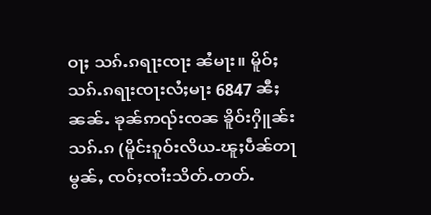ဝႃႈ သၵ်ႉၵရႃးၸႃး ၼႆမႃး။ မိူဝ်ႈသၵ်ႉၵရႃးၸႃးလႆႈမႃး 6847 ၼီႈၼၼ်ႉ ၶုၼ်ဢၺ်းၸၼ ၶိူဝ်းႁိူၼ်းသၵ်ႉၵ (မိူင်းၵူဝ်းလိယ-ၽူႈပဵၼ်တႃမွၼ်ႇ ၸဝ်ႈၸၢႆးသိတ်ႉတတ်ႉ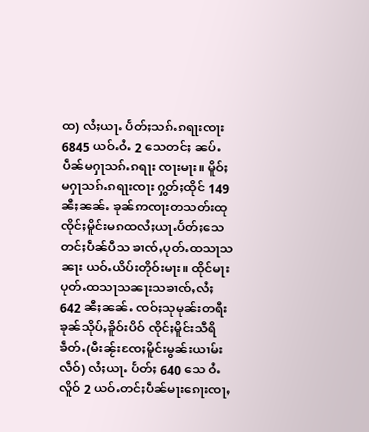ထ) လႆႈယႃႉ ပႅတ်ႈသၵ်ႉၵရႃးၸႃး 6845 ယဝ်ႉဝႆႉ 2 သေတင်ႈ ၼပ်ႉပဵၼ်မႁႃသၵ်ႉၵရႃး ၸႃးမႃး။ မိူဝ်ႈမႁႃသၵ်ႉၵရႃးၸႃး ႁွတ်ႈထိုင် 149 ၼီႈၼၼ်ႉ ၶုၼ်ဢၸႃးတသတ်းထု ၸိုင်ႈမိူင်းမၵထလႆႈယႃႉပႅတ်ႈသေ တင်ႈပဵၼ်ပီသ ၶၢၸ်ႇပုတ်ႉထသႃသၼႃး ယဝ်ႉယိပ်းတိုဝ်းမႃး။ ထိုင်မႃးပုတ်ႉထသႃသၼႃးသၶၢၸ်ႇလႆႈ 642 ၼီႈၼၼ်ႉ ၸဝ်ႈသုမုၼ်းတရီး ၶုၼ်သိုပ်ႇၶိူဝ်းပိဝ် ၸိုင်ႈမိူင်းသီရိၶဵတ်ႉ(မီးၼႂ်းၸႄႈမိူင်းမွၼ်းယၢမ်းလဵဝ်) လႆႈယႃႉ ပႅတ်ႈ 640 သေ ဝႆႉလိူဝ် 2 ယဝ်ႉတင်ႈပဵၼ်မႃးၵေႃးၸႃႇ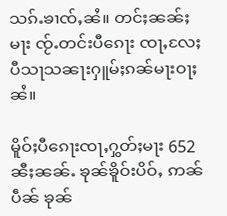သၵ်ႉၶၢၸ်ႇၼႆ။ တင်ႈၼၼ်ႈမႃး ၸႂ်ႉတင်းပီၵေႃး ၸႃႇလႄႈပီသႃသၼႃးႁူမ်ႈၵၼ်မႃးဝႃႈၼႆ။

မိူဝ်ႈပီၵေႃးၸႃႇႁွတ်ႈမႃး 652 ၼီႈၼၼ်ႉ ၶုၼ်ၶိူဝ်းပိဝ်ႇ ဢၼ်ပဵၼ် ၶုၼ်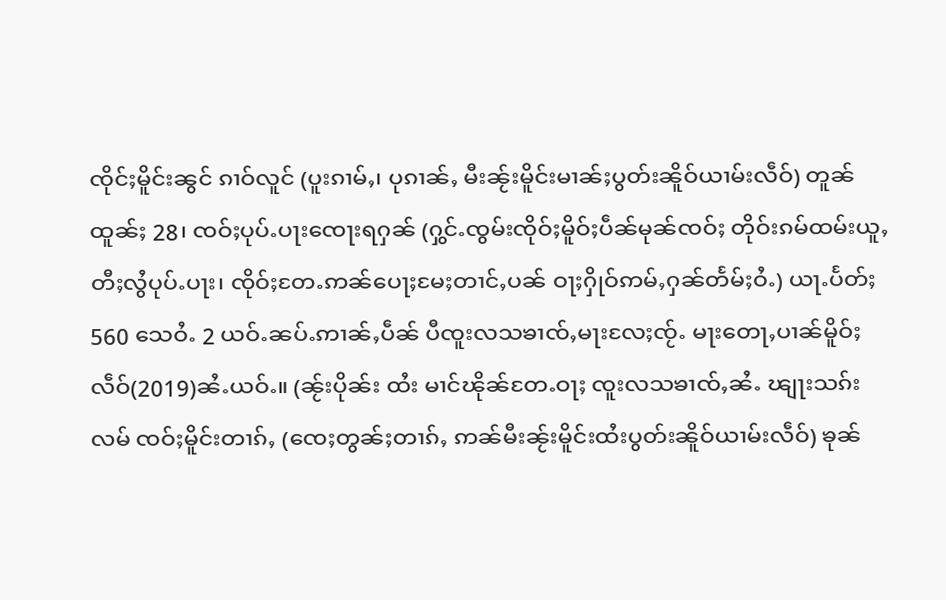ၸိုင်ႈမိူင်းၼွင် ၵၢဝ်လူင် (ပူးၵၢမ်ႇ၊ ပုၵၢၼ်ႇ မီးၼႂ်းမိူင်းမၢၼ်ႈပွတ်းၼိူဝ်ယၢမ်းလဵဝ်) တူၼ်ထူၼ်ႈ 28၊ ၸဝ်ႈပုပ်ႉပႃးၸေႃးရႁၼ် (ႁွင်ႉၸွမ်းၸိုဝ်ႈမိူဝ်ႈပဵၼ်မုၼ်ၸဝ်ႈ တိုဝ်းၵမ်ထမ်းယူႇတီႈလွႆပုပ်ႉပႃး၊ ၸိုဝ်ႈတႄႉဢၼ်ပေႃႈမႄႈတၢင်ႇပၼ် ဝႃႈႁိုဝ်ဢမ်ႇႁၼ်တႅမ်ႈဝႆႉ) ယႃႉပႅတ်ႈ 560 သေဝႆႉ 2 ယဝ်ႉၼပ်ႉဢၢၼ်ႇပဵၼ် ပီၸူးလသၶၢၸ်ႇမႃးလႄႈၸႂ်ႉ မႃးတေႃႇပၢၼ်မိူဝ်ႈလဵဝ်(2019)ၼႆႉယဝ်ႉ။ (ၼႂ်းပိုၼ်း ထႆး မၢင်ၽိုၼ်တႄႉဝႃႈ ၸူးလသၶၢၸ်ႇၼႆႉ ၽျႃးသၵ်း လမ် ၸဝ်ႈမိူင်းတၢၵ်ႇ (ၸေႈတွၼ်ႈတၢၵ်ႇ ဢၼ်မီးၼႂ်းမိူင်းထႆးပွတ်းၼိူဝ်ယၢမ်းလဵဝ်) ၶုၼ်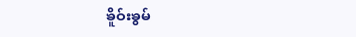ၶိူဝ်းၶွမ်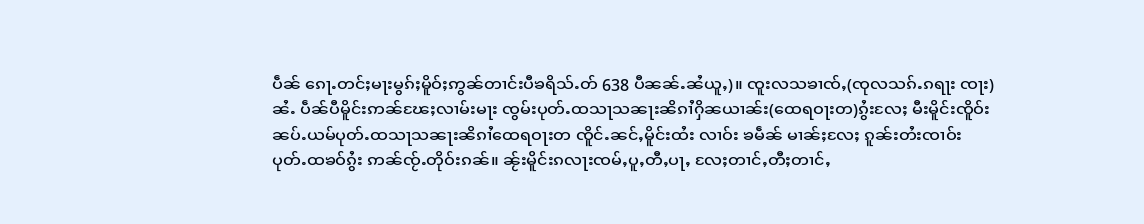ပဵၼ် ၵေႃႉတင်ႈမႃးမွၵ်ႈမိူဝ်ႈဢွၼ်တၢင်းပီၶရိသ်ႉတ် 638 ပီၼၼ်ႉၼႆယူႇ)။ ၸူးလသၶၢၸ်ႇ(ၸုလသၵ်ႉၵရႃး ၸႃး)ၼႆႉ ပဵၼ်ပီမိူင်းဢၼ်ၽႄႈလၢမ်းမႃး ၸွမ်းပုတ်ႉထသႃသၼႃးၼိၵၢႆႁိၼယၢၼ်း(ထေရဝႃးတ)ၵွႆးလႄႈ မီးမိူင်းၸိူဝ်းၼပ်ႉယမ်ပုတ်ႉထသႃသၼႃးၼိၵၢႆထေရဝႃးတ ၸိူင်ႉၼင်ႇမိူင်းထႆး လၢဝ်း ၶမဵၼ် မၢၼ်ႈလႄႈ ၵူၼ်းတႆးၸၢဝ်းပုတ်ႉထၶဝ်ၵွႆး ဢၼ်ၸႂ်ႉတိုဝ်းၵၼ်။ ၼႂ်းမိူင်းၵလႃးၸမ်ႇပူႇတီႇပႃႇ လႄႈတၢင်ႇတီႈတၢင်ႇ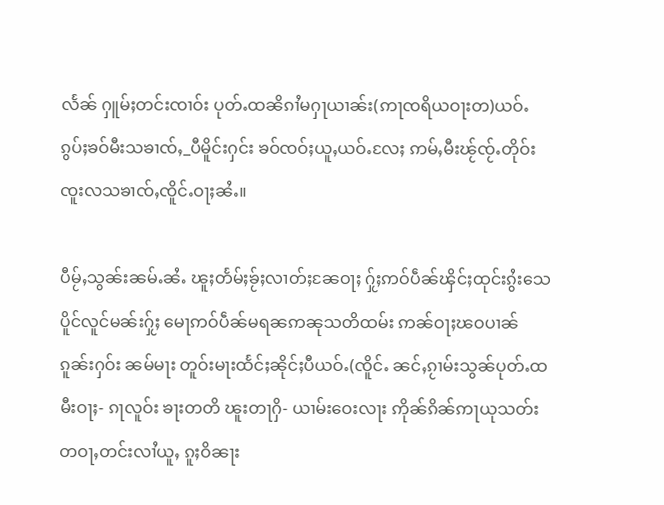လႅၼ် ႁူမ်ႈတင်းၸၢဝ်း ပုတ်ႉထၼိၵၢႆမႁႃယၢၼ်း(ဢႃၸရိယဝႃးတ)ယဝ်ႉ ၵွပ်ႈၶဝ်မီးသၶၢၸ်ႇ_ပီမိူင်းႁင်း ၶဝ်ၸဝ်ႈယူႇယဝ်ႉလႄႈ ဢမ်ႇမီးၽႂ်ၸႂ်ႉတိုဝ်းၸူးလသၶၢၸ်ႇၸိူင်ႉဝႃႈၼႆႉ။

ပီမႂ်ႇသွၼ်းၼမ်ႉၼႆႉ ၽူႈတႅမ်ႈၶႂ်ႈလၢတ်ႈၼႄဝႃႈ ႁႂ်ႈဢဝ်ပဵၼ်ၾိင်ႈထုင်းၵွႆးသေ ပိူင်လူင်မၼ်းႁႂ်ႈ မေႃဢဝ်ပဵၼ်မရၼဢၼုသတိထမ်း ဢၼ်ဝႃႈၽဝပၢၼ် ၵူၼ်းႁဝ်း ၼမ်မႃး တူဝ်းမႃးထႅင်ႈၼိုင်ႈပီယဝ်ႉ(ၸိူင်ႉ ၼင်ႇၵႂၢမ်းသွၼ်ပုတ်ႉထမီးဝႃႈ- ၵႃလူဝ်း ၶႃးတတိ ၽူးတႃႁိ- ယၢမ်းဝေးလႃး ဢိုၼ်ၵိၼ်ဢႃယုသတ်း တဝႃႇတင်းလၢႆယူႇ ၵူႈဝိၼႃး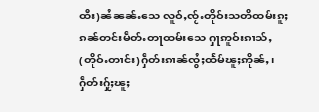ထီး)ၼႆၼၼ်ႉသေ လူဝ်ႇၸႂ်ႉတိုဝ်းသတိထမ်းၵူႈၵၼ်တင်းမဵတ်ႉတႃထမ်းသေ ႁႃဢူဝ်းၵၢသ်ႇ(တိုဝ်ႉတၢင်း)ႁဵတ်းၵၢၼ်ၸွႆႈထႅမ်ၽူႈဢိုၼ်ႇ၊ ႁဵတ်းႁႂ်ႈၽူႈ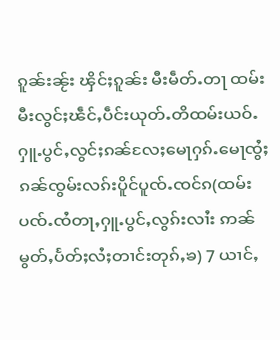ၵူၼ်းၼႂ်း ၾိင်ႈၵူၼ်း မီးမဵတ်ႉတႃ ထမ်း မီးလွင်ႈၽဵင်ႇပဵင်းယုတ်ႉတိထမ်းယဝ်ႉ ႁူႉပွင်ႇလွင်ႈၵၼ်လႄႈမေႃႁၵ်ႉမေႃၸွႆႈၵၼ်ၸွမ်းလၵ်းပိူင်ပူၸ်ႉၸင်ၵ(ထမ်းပၸ်ႉၸႆတႃႇႁူႉပွင်ႇလွၵ်းလၢႆး ဢၼ်မွတ်ႇပႅတ်ႈလႆႈတၢင်းတုၵ်ႇၶ) 7 ယၢင်ႇ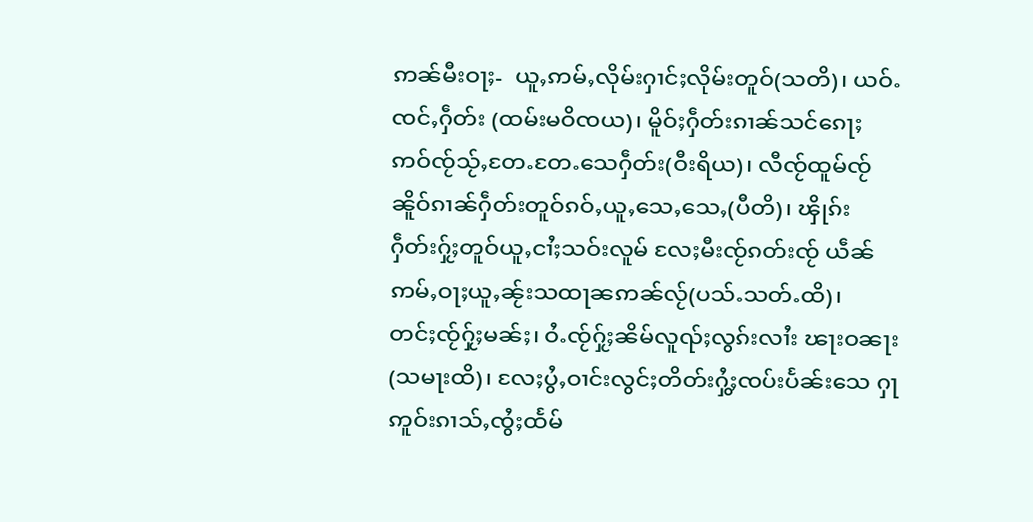ဢၼ်မီးဝႃႈ-  ယူႇဢမ်ႇလိုမ်းႁၢင်ႈလိုမ်းတူဝ်(သတိ)၊ ယဝ်ႉၸင်ႇႁဵတ်း (ထမ်းမဝိၸယ)၊ မိူဝ်ႈႁဵတ်းၵၢၼ်သင်ၵေႃႈ ဢဝ်ၸႂ်သႂ်ႇတႄႉတႄႉသေႁဵတ်း(ဝီးရိယ)၊ လီၸႂ်ထူမ်ၸႂ် ၼိူဝ်ၵၢၼ်ႁဵတ်းတူဝ်ၵဝ်ႇယူႇသေႇသေႇ(ပီတိ)၊ ၾိုၵ်းႁဵတ်းႁႂ်ႈတူဝ်ယူႇငၢႆႈသဝ်းလူမ် လႄႈမီးၸႂ်ၵတ်းၸႂ် ယဵၼ် ဢမ်ႇဝႃႈယူႇၼႂ်းသထႃၼဢၼ်လႂ်(ပသ်ႉသတ်ႉထိ)၊ တင်ႈၸႂ်ႁႂ်ႈမၼ်ႈ၊ ဝႆႉၸႂ်ႁႂ်ႈၼိမ်လူၺ်ႈလွၵ်းလၢႆး ၽႃးဝၼႃး(သမႃးထိ)၊ လႄႈပွႆႇဝၢင်းလွင်ႈတိတ်းႁွႆႈၸပ်းပႅၼ်းသေ ႁႃဢူဝ်းၵၢသ်ႇၸွႆႈထႅမ်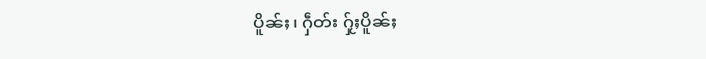ပိူၼ်ႈ၊ ႁဵတ်း ႁႂ်ႈပိူၼ်ႈ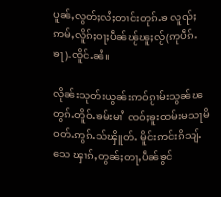ပူၼ်ႇလွတ်ႈလႆႈတၢင်းတုၵ်ႉၶ လူၺ်ႈဢမ်ႇလိူၵ်ႈဝႃႈပဵၼ်ၽႂ်ၽူႈလႂ်(ဢုပဵၵ်ႉၶႃ)-ၸိူင်ႉၼႆ။

လိုၼ်းသုတ်းယွၼ်းဢဝ်ၵႂၢမ်းသွၼ်ၽတွၵ်ႉတိူဝ်ႉၶမ်းမၢႆ  ၸဝ်ႈၶူးထမ်းမသႃမိ ဝတ်ႉဢွၵ်ႉသ်ၾိူတ်ႉ မိူင်းဢင်းၵိသျ်ႉသေ ၾၢၵ်ႇတွၼ်ႈတႃႇပဵၼ်ၶွင်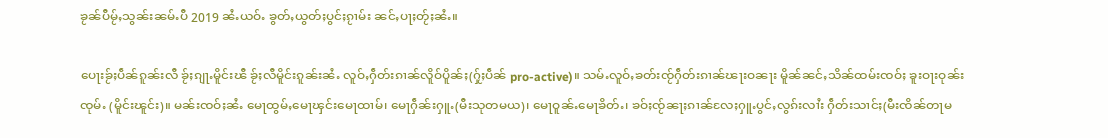ၶႂၼ်ပီမႂ်ႇသွၼ်းၼမ်ႉပီ 2019 ၼႆႉယဝ်ႉ ၶွတ်ႇယွတ်ႈပွင်ႈၵႂၢမ်း ၼင်ႇပႃႈတႂ်ႈၼႆႉ။

ပေႃးၶႂ်ႈပဵၼ်ၵူၼ်းလီ ၶႂ်ႈၵျႃႉမိူင်းၽီ ၶႂ်ႈလီမိူင်းၵူၼ်းၼႆႉ လူဝ်ႇႁဵတ်းၵၢၼ်လိူဝ်ပိူၼ်ႈ(ႁႂ်ႈပဵၼ် pro-active)။ သမ်ႉလူဝ်ႇၶတ်းၸႂ်ႁဵတ်းၵၢၼ်ၽႃးဝၼႃး မိူၼ်ၼင်ႇသိၼ်ထမ်းၸဝ်ႈ ၶူးဝႃးဝုၼ်းၸုမ်ႉ (မိူင်းၽူင်း)။ မၼ်းၸဝ်ႈၼႆႉ မေႃထွမ်ႇမေႃၾင်းမေႃထၢမ်၊ မေႃႁဵၼ်းႁူႉ(မီးသုတမယ)၊ မေႃဝူၼ်ႉမေႃၶိတ်ႉ၊ ၶဝ်ႈၸႂ်ၼႃႈၵၢၼ်လႄႈႁူႉပွင်ႇလွၵ်းလၢႆး ႁဵတ်းသၢင်ႈ(မီးၸိၼ်တႃမ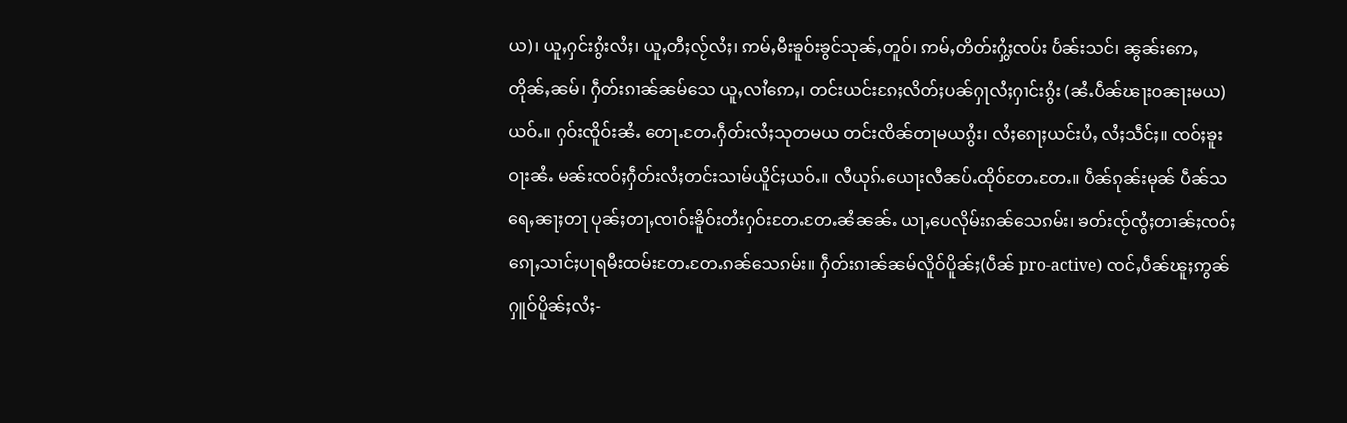ယ)၊ ယူႇႁင်းၵွႆးလႆႈ၊ ယူႇတီႈလႂ်လႆႈ၊ ဢမ်ႇမီးၶူဝ်းၶွင်သုၼ်ႇတူဝ်၊ ဢမ်ႇတိတ်းႁွႆႈၸပ်း ပႅၼ်းသင်၊ ၼွၼ်းဢေႇတိုၼ်ႇၼမ်၊ ႁဵတ်းၵၢၼ်ၼမ်သေ ယူႇလၢႆဢေႇ၊ တင်းယင်းၵႄႈလိတ်ႈပၼ်ႁႃလႆႈႁၢင်းၵွႆး (ၼႆႉပဵၼ်ၽႃးဝၼႃးမယ)ယဝ်ႉ။ ႁဝ်းၸိူဝ်းၼႆႉ တေႃႉတႄႉႁဵတ်းလႆႈသုတမယ တင်းၸိၼ်တႃမယၵွႆး၊ လႆႈၵေႃႈယင်းပႆႇ လႆႈသဵင်ႈ။ ၸဝ်ႈၶူးဝႃးၼႆႉ မၼ်းၸဝ်ႈႁဵတ်းလႆႈတင်းသၢမ်ယိူင်ႈယဝ်ႉ။ လီယုၵ်ႉယေႃးလီၼပ်ႉထိုဝ်တႄႉတႄႉ။ ပဵၼ်ၵုၼ်းမုၼ် ပဵၼ်သရေႇၼႃႈတႃ ပုၼ်ႈတႃႇၸၢဝ်းၶိူဝ်းတႆးႁဝ်းတႄႉတႄႉၼႆၼၼ်ႉ ယႃႇပေလိုမ်းၵၼ်သေၵမ်း၊ ၶတ်းၸႂ်ၸွႆႈတၢၼ်ႈၸဝ်ႈ ၵေႃႇသၢင်ႈပႃရမီးထမ်းတႄႉတႄႉၵၼ်သေၵမ်း။ ႁဵတ်းၵၢၼ်ၼမ်လိူဝ်ပိူၼ်ႈ(ပဵၼ် pro-active) ၸင်ႇပဵၼ်ၽူႈဢွၼ် ႁူဝ်ပိူၼ်ႈလႆႈ-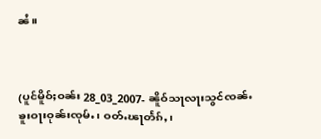ၼႆ။



(ပူင်မိူဝ်ႈဝၼ်း 28_03_2007- ၼိူဝ်သႃလႃးသွင်ၸၼ်ႉၶူးဝႃးဝုၼ်းၸုမ်ႉ၊ ဝတ်ႉၽႃတႅၵ်ႇ၊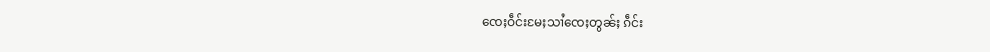ၸေႈဝဵင်းမႄႈသၢႆၸေႈတွၼ်ႈ ၵဵင်း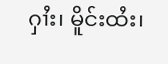ႁၢႆး၊ မိူင်းထႆး၊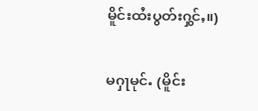မိူင်းထႆးပွတ်းႁွင်ႇ။)

မႁႃမုင်ႉ (မိူင်း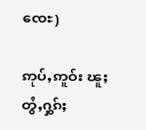ၸေႊ)

ဢုပ်ႇဢူဝ်း ၽူႈတွႆႇႁွၵ်ႈ